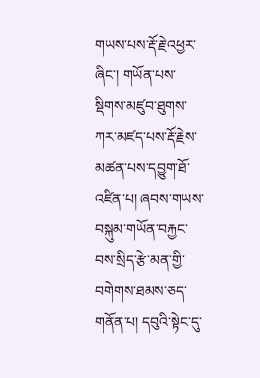གཡས་པས་རྡོ་རྗེ་འཕྱར་ཞིང་། གཡོན་པས་སྡིགས་མཛུབ་ཐུགས་ཀར་མཛད་པས་རྡོ་རྗེས་མཚན་པས་དབྱུག་ཐོ་འཛིན་པ། ཞབས་གཡས་བསྐུམ་གཡོན་བརྐྱང་བས་སྲིད་རྩེ་མན་གྱི་བགེགས་ཐམས་ཅད་གནོན་པ། དབུའི་སྟེང་དུ་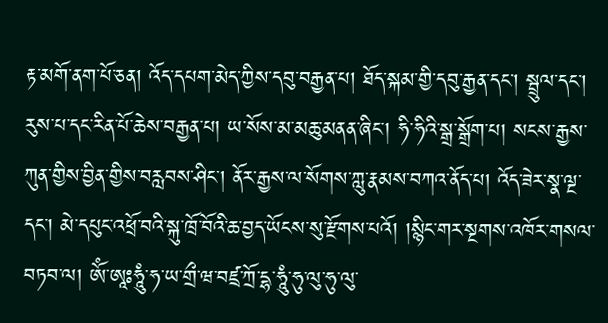རྟ་མགོ་ནག་པོ་ཅན། འོད་དཔག་མེད་ཀྱིས་དབུ་བརྒྱན་པ། ཐོད་སྐམ་གྱི་དབུ་རྒྱན་དང་། སྦྲུལ་དང་། རུས་པ་དང་རིན་པོ་ཆེས་བརྒྱན་པ། ཡ་སོས་མ་མཆུ་མནན་ཞིང་། ཧི་ཧིའི་སྒྲ་སྒྲོག་པ། སངས་རྒྱས་ཀུན་གྱིས་བྱིན་གྱིས་བརླབས་ཤིང་། ནོར་རྒྱས་ལ་སོགས་ཀླུ་རྣམས་བཀའ་ནོད་པ། འོད་ཟེར་སྣ་ལྔ་དང་། མེ་དཔུང་འཕྲོ་བའི་སྐུ་ཁྲོ་བོའི་ཆ་བྱད་ཡོངས་སུ་རྫོགས་པའོ། །སྙིང་གར་སྔགས་འཁོར་གསལ་བཏབ་ལ། ཨོཾ་ཨཱཿཧཱུཾ་ཧ་ཡ་གྲྀ་ཝ་བཛྲ་ཀྲོ་དྷ་ཧཱུཾ་ཧུ་ལུ་ཧུ་ལུ་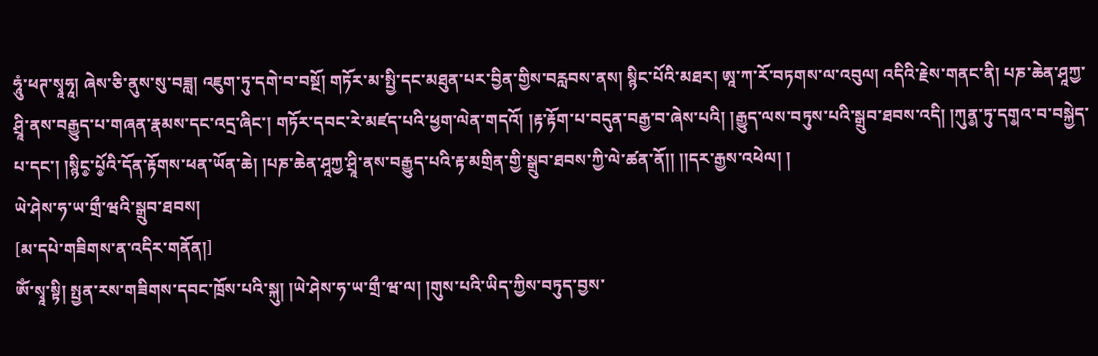ཧཱུཾ་ཕཊ་སྭཱཧཱ། ཞེས་ཅི་ནུས་སུ་བཟླ། འཇུག་ཏུ་དགེ་བ་བསྔོ། གཏོར་མ་སྤྱི་དང་མཐུན་པར་བྱིན་གྱིས་བརླབས་ནས། སྙིང་པོའི་མཐར། ཨཱ་ཀ་རོ་བཏགས་ལ་འབུལ། འདིའི་རྗེས་གནང་ནི། པཎ་ཆེན་ཤཱཀྱ་ཤྲཱི་ནས་བརྒྱུད་པ་གཞན་རྣམས་དང་འདྲ་ཞིང་། གཏོར་དབང་རེ་མཛད་པའི་ཕྱག་ལེན་གདའོ། །རྟ་རྟོག་པ་བདུན་བརྒྱ་བ་ཞེས་པའི། །རྒྱུད་ལས་བཏུས་པའི་སྒྲུབ་ཐབས་འདི། །ཀུན༵་ཏུ་དག༵འ་བ་བསྐྱེད་པ་དང་། །སྙིང༵་པོ༵འི་དོན་རྟོགས་ཕན་ཡོན་ཆེ། །པཎ་ཆེན་ཤཱཀྱ་ཤྲཱི་ནས་བརྒྱུད་པའི་རྟ་མགྲིན་གྱི་སྒྲུབ་ཐབས་ཀྱི་ལེ་ཚན་ནོ།། །།དར་རྒྱས་འཕེལ། །
ཡེ་ཤེས་ཧ་ཡ་གྲྀ་ཝའི་སྒྲུབ་ཐབས།
[མ་དཔེ་གཟིགས་ན་འདིར་གནོན།]
ཨོཾ་སྭཱ་སྟི། སྤྱན་རས་གཟིགས་དབང་ཁྲོས་པའི་སྐུ། །ཡེ་ཤེས་ཧ་ཡ་གྲྀ་ཝ་ལ། །གུས་པའི་ཡིད་ཀྱིས་བཏུད་བྱས་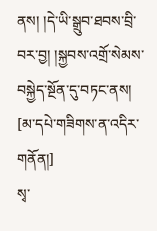ནས། །དེ་ཡི་སྒྲུབ་ཐབས་བྲི་བར་བྱ། །སྐྱབས་འགྲོ་སེམས་བསྐྱེད་སྔོན་དུ་བཏང་ནས།
[མ་དཔེ་གཟིགས་ན་འདིར་གནོན།]
སྭ་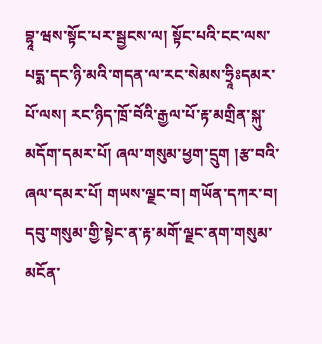བྷཱ་ཝས་སྟོང་པར་སྦྱངས་ལ། སྟོང་པའི་ངང་ལས་པདྨ་དང་ཉི་མའི་གདན་ལ་རང་སེམས་ཧྲཱིཿདམར་པོ་ལས། རང་ཉིད་ཁྲོ་བོའི་རྒྱལ་པོ་རྟ་མགྲིན་སྐུ་མདོག་དམར་པོ། ཞལ་གསུམ་ཕྱག་དྲུག །རྩ་བའི་ཞལ་དམར་པོ། གཡས་ལྗང་བ། གཡོན་དཀར་བ། དབུ་གསུམ་གྱི་སྟེང་ན་རྟ་མགོ་ལྗང་ནག་གསུམ་མངོན་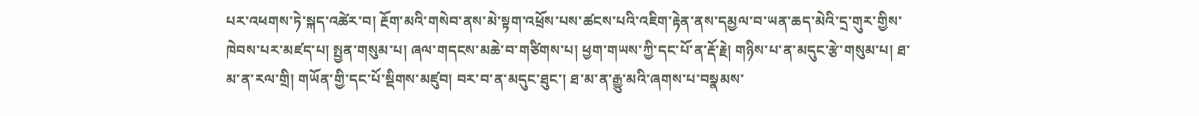པར་འཕགས་ཏེ་སྐད་འཚེར་བ། རྔོག་མའི་གསེབ་ནས་མེ་སྟག་འཕྲོས་པས་ཚངས་པའི་འཇིག་རྟེན་ནས་དམྱལ་བ་ཡན་ཆད་མེའི་དྲ་གུར་གྱིས་ཁེབས་པར་མཛད་པ། སྤྱན་གསུམ་པ། ཞལ་གདངས་མཆེ་བ་གཙིགས་པ། ཕྱག་གཡས་ཀྱི་དང་པོ་ན་རྡོ་རྗེ། གཉིས་པ་ན་མདུང་རྩེ་གསུམ་པ། ཐ་མ་ན་རལ་གྲི། གཡོན་གྱི་དང་པོ་སྡིགས་མཛུབ། བར་བ་ན་མདུང་ཐུང་། ཐ་མ་ན་རྒྱུ་མའི་ཞགས་པ་བསྣམས་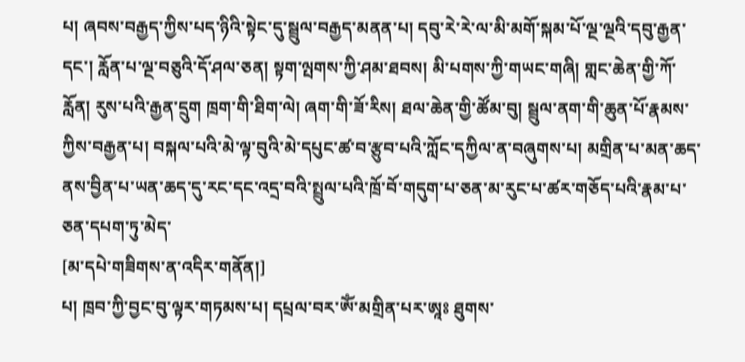པ། ཞབས་བརྒྱད་ཀྱིས་པད་ཉིའི་སྟེང་དུ་སྦྲུལ་བརྒྱད་མནན་པ། དབུ་རེ་རེ་ལ་མི་མགོ་སྐམ་པོ་ལྔ་ལྔའི་དབུ་རྒྱན་དང་། རློན་པ་ལྔ་བཅུའི་དོ་ཤལ་ཅན། སྟག་ལྤགས་ཀྱི་ཤམ་ཐབས། མི་པགས་ཀྱི་གཡང་གཞི། གླང་ཆེན་གྱི་ཀོ་རློན། རུས་པའི་རྒྱན་དྲུག ཁྲག་གི་ཐིག་ལེ། ཞག་གི་ཟོ་རིས། ཐལ་ཆེན་གྱི་ཚོམ་བུ། སྦྲུལ་ནག་གི་ཆུན་པོ་རྣམས་ཀྱིས་བརྒྱན་པ། བསྐལ་པའི་མེ་ལྟ་བུའི་མེ་དཔུང་ཚ་བ་རྩུབ་པའི་ཀློང་དཀྱིལ་ན་བཞུགས་པ། མགྲིན་པ་མན་ཆད་ནས་བྱིན་པ་ཡན་ཆད་དུ་རང་དང་འདྲ་བའི་སྤྲུལ་པའི་ཁྲོ་བོ་གདུག་པ་ཅན་མ་རུང་པ་ཚར་གཅོད་པའི་རྣམ་པ་ཅན་དཔག་ཏུ་མེད་
[མ་དཔེ་གཟིགས་ན་འདིར་གནོན།]
པ། ཁྲབ་ཀྱི་བྱང་བུ་ལྟར་གཏམས་པ། དཔྲལ་བར་ཨོཾ་མགྲིན་པར་ཨཱཿ ཐུགས་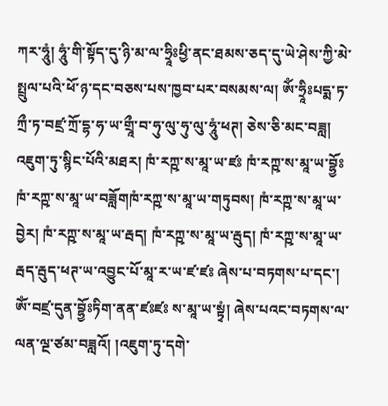ཀར་ཧཱུཾ། ཧཱུཾ་གི་སྟོད་དུ་ཉི་མ་ལ་ཧྲཱིཿཕྱི་ནང་ཐམས་ཅད་དུ་ཡེ་ཤེས་ཀྱི་མེ་སྤྲུལ་པའི་ཕོ་ཉ་དང་བཅས་པས་ཁྱབ་པར་བསམས་ལ། ཨོཾ་ཧྲཱིཿཔདྨ་ཏ་ཀྲྀ་ཏ་བཛྲ་ཀྲོ་དྷ་ཧ་ཡ་གྲཱྀ་བ་ཧུ་ལུ་ཧུ་ལུ་ཧཱུཾ་ཕཊ། ཅེས་ཅི་མང་བཟླ། འཇུག་ཏུ་སྙིང་པོའི་མཐར། ཁཾ་རཀྵ་ས་མཱ་ཡ་ཛཿ ཁཾ་རཀྵ་ས་མཱ་ཡ་བྷྱོཿ ཁཾ་རཀྵ་ས་མཱ་ཡ་བཟློགཁཾ་རཀྵ་ས་མཱ་ཡ་གཏུབས། ཁཾ་རཀྵ་ས་མཱ་ཡ་བྱེར། ཁཾ་རཀྵ་ས་མཱ་ཡ་རྦད། ཁཾ་རཀྵ་ས་མཱ་ཡ་རྦུད། ཁཾ་རཀྵ་ས་མཱ་ཡ་རྦད་རྦུད་ཕཊ་ཡ་འབྱུང་པོ་མཱ་ར་ཡ་ཛ་ཛཿ ཞེས་པ་བཏགས་པ་དང་། ཨོཾ་བཛྲ་དུན་བྷྱོཿཏིག་ནན་ཛཿཛཿ ས་མཱ་ཡ་སྟྭཾ། ཞེས་པའང་བཏགས་ལ་ལན་ལྔ་ཙམ་བཟླའོ། །འཇུག་ཏུ་དགེ་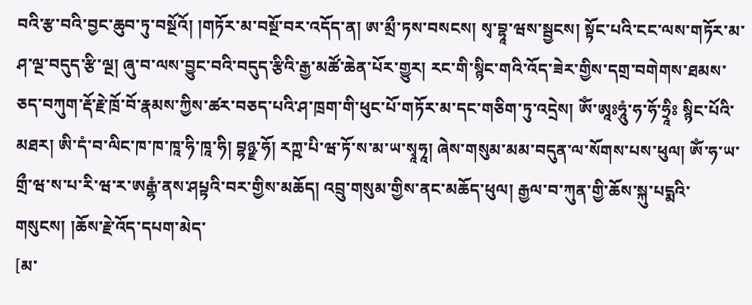བའི་རྩ་བའི་བྱང་ཆུབ་ཏུ་བསྔོའོ། །གཏོར་མ་བསྔོ་བར་འདོད་ན། ཨ་མྲྀ་ཏས་བསངས། སྭ་བྷཱ་ཝས་སྦྱངས། སྟོང་པའི་ངང་ལས་གཏོར་མ་ཤ་ལྔ་བདུད་རྩི་ལྔ། ཞུ་བ་ལས་བྱུང་བའི་བདུད་རྩིའི་རྒྱ་མཚོ་ཆེན་པོར་གྱུར། རང་གི་སྙིང་གའི་འོད་ཟེར་གྱིས་དགྲ་བགེགས་ཐམས་ཅད་བཀུག་རྡོ་རྗེ་ཁྲོ་བོ་རྣམས་ཀྱིས་ཚར་བཅད་པའི་ཤ་ཁྲག་གི་ཕུང་པོ་གཏོར་མ་དང་གཅིག་ཏུ་འདྲེས། ཨོཾ་ཨཱཿཧཱུཾ་ཧ་ཧོ་ཧྲཱིཿ སྙིང་པོའི་མཐར། ཨི་དཾ་བ་ལིང་ཁ་ཁ་ཁཱ་ཧི་ཁཱ་ཧི། བྷཉྫ་ཧོ། རཀྵ་པི་ཝ་ཏོ་ས་མ་ཡ་སྭཱཧཱ། ཞེས་གསུམ་མམ་བདུན་ལ་སོགས་པས་ཕུལ། ཨོཾ་ཧ་ཡ་གྲྀ་ཝ་ས་པ་རི་ཝ་ར་ཨརྒྷཾ་ནས་ཤཔྟའི་བར་གྱིས་མཆོད། འབྲུ་གསུམ་གྱིས་ནང་མཆོད་ཕུལ། རྒྱལ་བ་ཀུན་གྱི་ཆོས་སྐུ་པདྨའི་གསུངས། །ཆོས་རྗེ་འོད་དཔག་མེད་
[མ་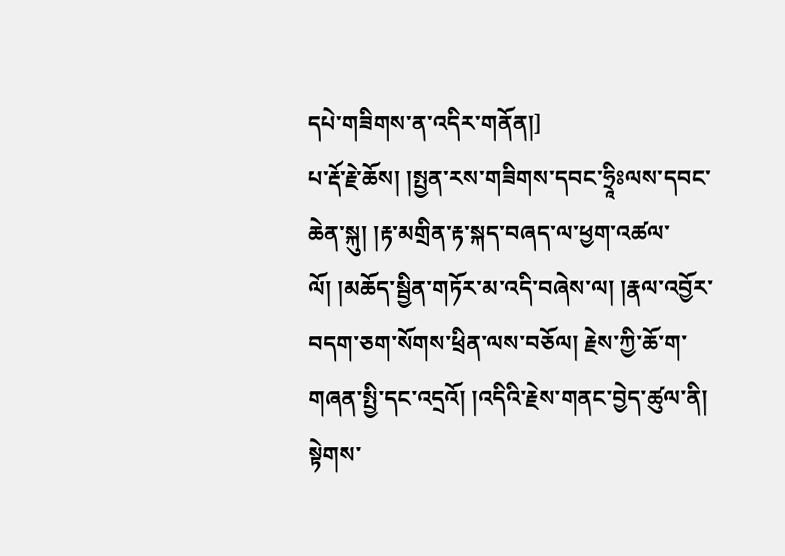དཔེ་གཟིགས་ན་འདིར་གནོན།]
པ་རྡོ་རྗེ་ཆོས། །སྤྱན་རས་གཟིགས་དབང་ཧྲཱིཿལས་དབང་ཆེན་སྐུ། །རྟ་མགྲིན་རྟ་སྐད་བཞད་ལ་ཕྱག་འཚལ་ལོ། །མཆོད་སྦྱིན་གཏོར་མ་འདི་བཞེས་ལ། །རྣལ་འབྱོར་བདག་ཅག་སོགས་ཕྲིན་ལས་བཅོལ། རྗེས་ཀྱི་ཆོ་ག་གཞན་སྤྱི་དང་འདྲའོ། །འདིའི་རྗེས་གནང་བྱེད་ཚུལ་ནི། སྟེགས་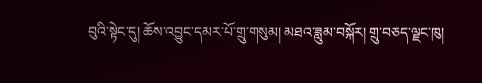བུའི་སྟེང་དུ། ཆོས་འབྱུང་དམར་པོ་གྲུ་གསུམ། མཐའ་ཟླུམ་བསྐོར། གྲུ་བཅད་ལྗང་ཁུ།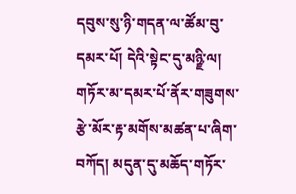དབུས་སུ་ཉི་གདན་ལ་ཚོམ་བུ་དམར་པོ། དེའི་སྟེང་དུ་མཉྫི་ལ། གཏོར་མ་དམར་པོ་ནོར་གཟུགས་རྩེ་མོར་རྟ་མགོས་མཚན་པ་ཞིག་བཀོད། མདུན་དུ་མཆོད་གཏོར་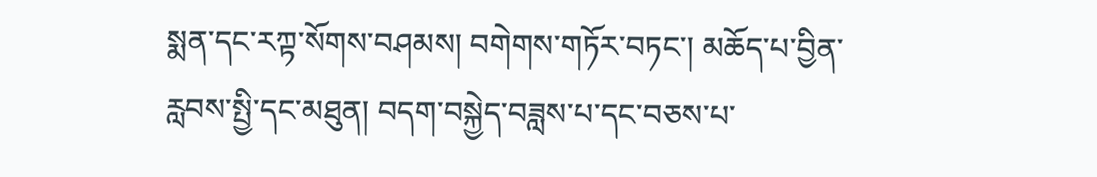སྨན་དང་རཀྟ་སོགས་བཤམས། བགེགས་གཏོར་བཏང་། མཆོད་པ་བྱིན་རླབས་སྤྱི་དང་མཐུན། བདག་བསྐྱེད་བཟླས་པ་དང་བཅས་པ་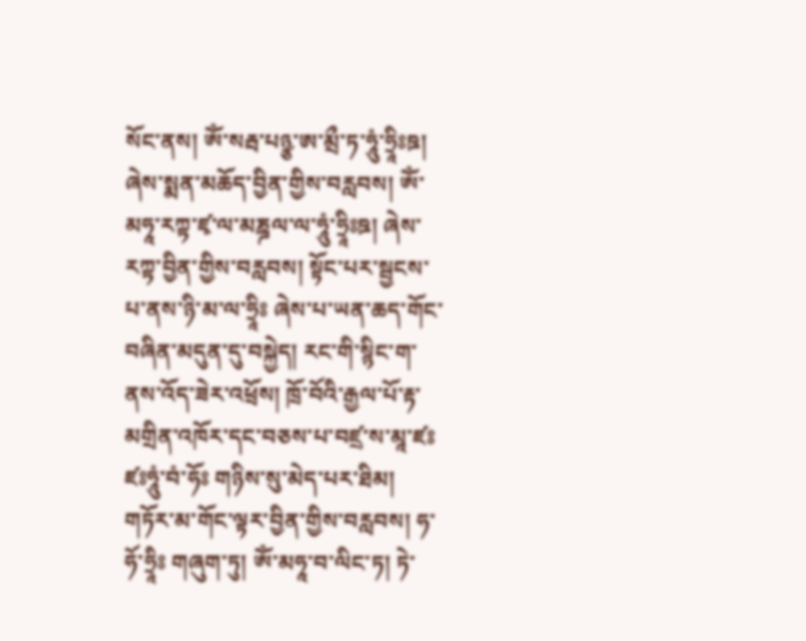སོང་ནས། ཨོཾ་སརྦ་པཉྩ་ཨ་མྲྀ་ཏ་ཧཱུཾ་ཧྲཱིཿཋ། ཞེས་སྨན་མཆོད་བྱིན་གྱིས་བརླབས། ཨོཾ་མཧཱ་རཀྟ་ཛྭ་ལ་མཎྜལ་ལ་ཧཱུཾ་ཧྲཱིཿཋ། ཞེས་རཀྟ་བྱིན་གྱིས་བརླབས། སྟོང་པར་སྦྱངས་པ་ནས་ཉི་མ་ལ་ཧྲཱིཿ ཞེས་པ་ཡན་ཆད་གོང་བཞིན་མདུན་དུ་བསྐྱེད། རང་གི་སྙིང་ག་ནས་འོད་ཟེར་འཕྲོས། ཁྲོ་བོའི་རྒྱལ་པོ་རྟ་མགྲིན་འཁོར་དང་བཅས་པ་བཛྲ་ས་མཱ་ཛཿ ཛཿཧཱུཾ་བཾ་ཧོཿ གཉིས་སུ་མེད་པར་ཐིམ། གཏོར་མ་གོང་ལྟར་བྱིན་གྱིས་བརླབས། ཧ་ཧོ་ཧྲཱིཿ གཞུག་ཏུ། ཨོཾ་མཧཱ་བ་ལིང་ཏ། ཏེ་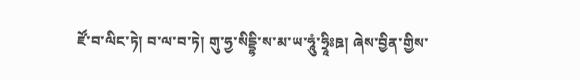ཛོ་བ་ལིང་ཏེ། བ་ལ་བ་ཏེ། གུ་ཧྱ་སིདྡྷི་ས་མ་ཡ་ཧཱུཾ་ཧྲཱིཿཋ། ཞེས་བྱིན་གྱིས་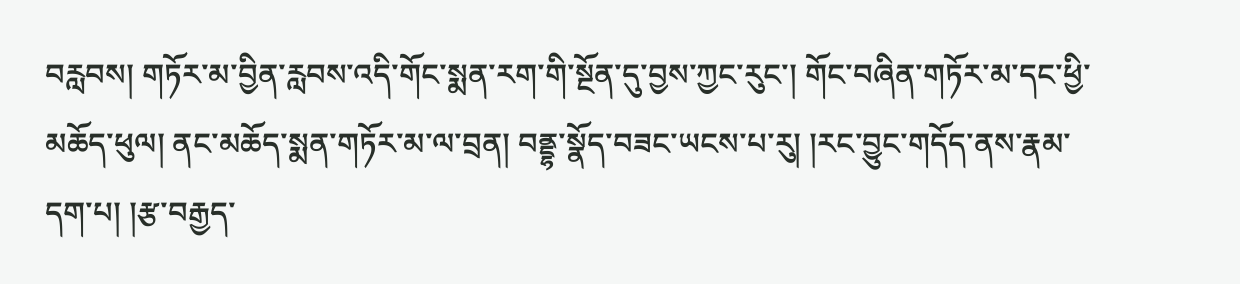བརླབས། གཏོར་མ་བྱིན་རླབས་འདི་གོང་སྨན་རག་གི་སྔོན་དུ་བྱས་ཀྱང་རུང་། གོང་བཞིན་གཏོར་མ་དང་ཕྱི་མཆོད་ཕུལ། ནང་མཆོད་སྨན་གཏོར་མ་ལ་བྲན། བནྡྷ་སྣོད་བཟང་ཡངས་པ་རུ། །རང་བྱུང་གདོད་ནས་རྣམ་དག་པ། །རྩ་བརྒྱད་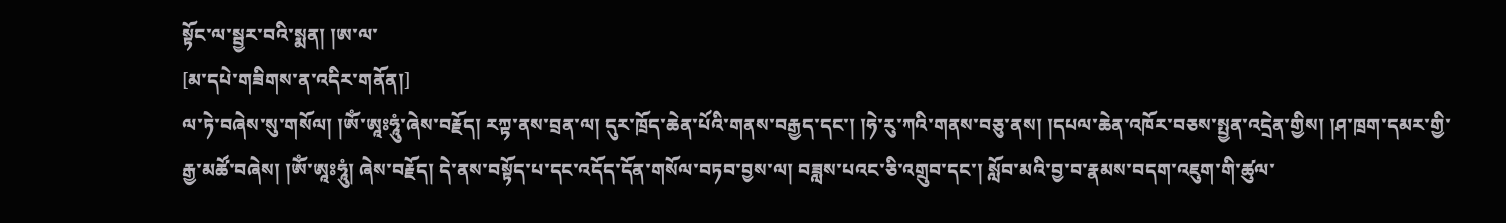སྟོང་ལ་སྦྱར་བའི་སྨན། །ཨ་ལ་
[མ་དཔེ་གཟིགས་ན་འདིར་གནོན།]
ལ་ཏེ་བཞེས་སུ་གསོལ། །ཨོཾ་ཨཱཿཧཱུཾ་ཞེས་བརྗོད། རཀྟ་ནས་བྲན་ལ། དུར་ཁྲོད་ཆེན་པོའི་གནས་བརྒྱད་དང་། །ཧེ་རུ་ཀའི་གནས་བཅུ་ནས། །དཔལ་ཆེན་འཁོར་བཅས་སྤྱན་འདྲེན་གྱིས། །ཤ་ཁྲག་དམར་གྱི་རྒྱ་མཚོ་བཞེས། །ཨོཾ་ཨཱཿཧཱུཾ། ཞེས་བརྗོད། དེ་ནས་བསྟོད་པ་དང་འདོད་དོན་གསོལ་བཏབ་བྱས་ལ། བཟླས་པའང་ཅི་འགྲུབ་དང་། སློབ་མའི་བྱ་བ་རྣམས་བདག་འཇུག་གི་ཚུལ་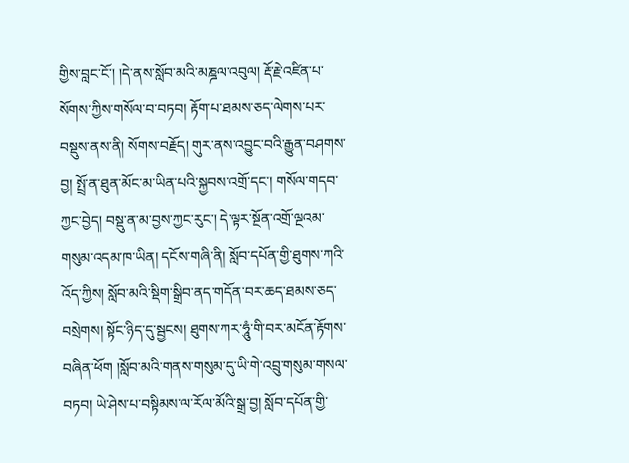གྱིས་བླང་ངོ་། །དེ་ནས་སློབ་མའི་མཎྜལ་འབུལ། རྡོ་རྗེ་འཛིན་པ་སོགས་ཀྱིས་གསོལ་བ་བཏབ། རྟོག་པ་ཐམས་ཅད་ལེགས་པར་བསྡུས་ནས་ནི། སོགས་བརྗོད། གུར་ནས་འབྱུང་བའི་རྒྱུན་བཤགས་བྱ། སྤྲོ་ན་ཐུན་མོང་མ་ཡིན་པའི་སྐྱབས་འགྲོ་དང་། གསོལ་གདབ་ཀྱང་བྱེད། བསྡུ་ན་མ་བྱས་ཀྱང་རུང་། དེ་ལྟར་སྔོན་འགྲོ་ལྔའམ་གསུམ་འདམ་ཁ་ཡིན། དངོས་གཞི་ནི། སློབ་དཔོན་གྱི་ཐུགས་ཀའི་འོད་ཀྱིས། སློབ་མའི་སྡིག་སྒྲིབ་ནད་གདོན་བར་ཆད་ཐམས་ཅད་བསྲེགས། སྟོང་ཉིད་དུ་སྦྱངས། ཐུགས་ཀར་ཧཱུཾ་གི་བར་མངོན་རྟོགས་བཞིན་ཕོག །སློབ་མའི་གནས་གསུམ་དུ་ཡི་གེ་འབྲུ་གསུམ་གསལ་བཏབ། ཡེ་ཤེས་པ་བསྟིམས་ལ་རོལ་མོའི་སྒྲ་བྱ། སློབ་དཔོན་གྱི་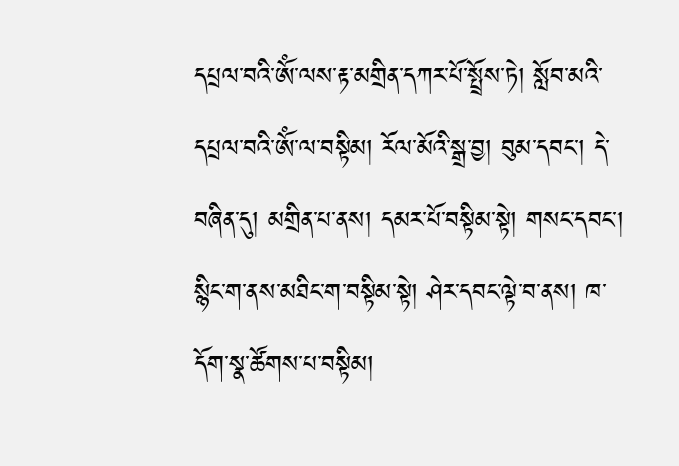དཔྲལ་བའི་ཨོཾ་ལས་རྟ་མགྲིན་དཀར་པོ་སྤྲོས་ཏེ། སློབ་མའི་དཔྲལ་བའི་ཨོཾ་ལ་བསྟིམ། རོལ་མོའི་སྒྲ་བྱ། བུམ་དབང་། དེ་བཞིན་དུ། མགྲིན་པ་ནས། དམར་པོ་བསྟིམ་སྟེ། གསང་དབང་། སྙིང་ག་ནས་མཐིང་ག་བསྟིམ་སྟེ། ཤེར་དབང་ལྟེ་བ་ནས། ཁ་དོག་སྣ་ཚོགས་པ་བསྟིམ།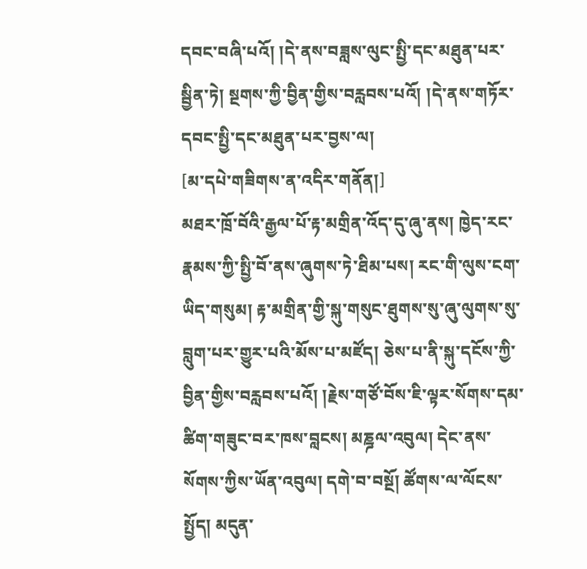དབང་བཞི་པའོ། །དེ་ནས་བཟླས་ལུང་སྤྱི་དང་མཐུན་པར་སྦྱིན་ཏེ། སྔགས་ཀྱི་བྱིན་གྱིས་བརླབས་པའོ། །དེ་ནས་གཏོར་དབང་སྤྱི་དང་མཐུན་པར་བྱས་ལ།
[མ་དཔེ་གཟིགས་ན་འདིར་གནོན།]
མཐར་ཁྲོ་བོའི་རྒྱལ་པོ་རྟ་མགྲིན་འོད་དུ་ཞུ་ནས། ཁྱེད་རང་རྣམས་ཀྱི་སྤྱི་བོ་ནས་ཞུགས་ཏེ་ཐིམ་པས། རང་གི་ལུས་ངག་ཡིད་གསུམ། རྟ་མགྲིན་གྱི་སྐུ་གསུང་ཐུགས་སུ་ཞུ་ལུགས་སུ་བླུག་པར་གྱུར་པའི་མོས་པ་མཛོད། ཅེས་པ་ནི་སྐུ་དངོས་ཀྱི་བྱིན་གྱིས་བརླབས་པའོ། །རྗེས་གཙོ་བོས་ཇི་ལྟར་སོགས་དམ་ཚིག་གཟུང་བར་ཁས་བླངས། མཎྜལ་འབུལ། དེང་ནས་སོགས་ཀྱིས་ཡོན་འབུལ། དགེ་བ་བསྔོ། ཚོགས་ལ་ལོངས་སྤྱོད། མདུན་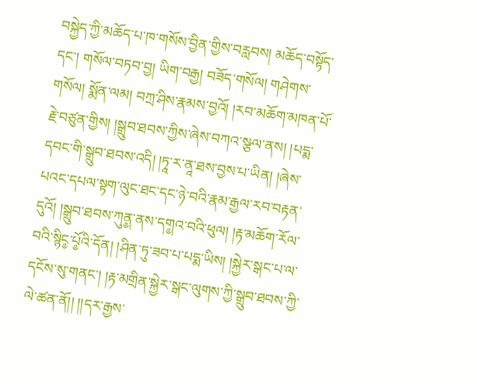བསྐྱེད་ཀྱི་མཆོད་པ་ཁ་གསོས་བྱིན་གྱིས་བརླབས། མཆོད་བསྟོད་དང་། གསོལ་བཏབ་བྱ། ཡིག་བརྒྱ། བཟོད་གསོལ། གཤེགས་གསོལ། སྨོན་ལམ། བཀྲ་ཤིས་རྣམས་བྱའོ། །རབ་མཆོག་མཁན་པོ་རྗེ་བཙུན་གྱིས། །སྒྲུབ་ཐབས་ཀྱིས་ཞེས་བཀའ་སྩལ་ནས། །པདྨ་དབང་གི་སྒྲུབ་ཐབས་འདི། །ཏཱ་ར་ནཱ་ཐས་བྱས་པ་ཡིན། །ཞེས་པའང་དཔལ་སྟག་ལུང་ཐང་དང་ཉེ་བའི་རྣམ་རྒྱལ་རབ་བརྟན་དུའོ། །སྒྲུབ་ཐབས་ཀུན༵་ནས་དག༵འ་བའི་ཕུལ། །རྟ་མཆོག་རོལ་བའི་སྙིང༵་པོ༵འི་དོན། །ཤིན་ཏུ་ཟབ་པ་པདྨ་ཡིས། །སྐྱེར་སྒང་པ་ལ་དངོས་སུ་གནང་། །རྟ་མགྲིན་སྐྱེར་སྒང་ལུགས་ཀྱི་སྒྲུབ་ཐབས་ཀྱི་ལེ་ཚན་ནོ།། །།དར་རྒྱས་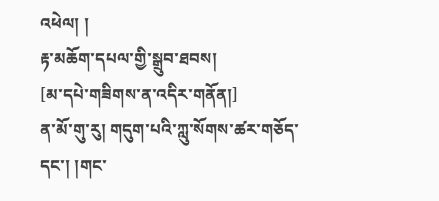འཕེལ། །
རྟ་མཆོག་དཔལ་གྱི་སྒྲུབ་ཐབས།
[མ་དཔེ་གཟིགས་ན་འདིར་གནོན།]
ན་མོ་གུ་རུ། གདུག་པའི་ཀླུ་སོགས་ཚར་གཅོད་དང་། །གང་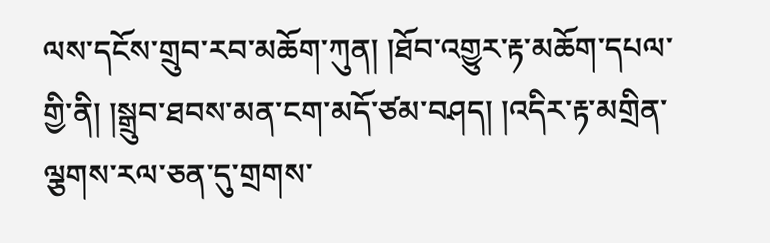ལས་དངོས་གྲུབ་རབ་མཆོག་ཀུན། །ཐོབ་འགྱུར་རྟ་མཆོག་དཔལ་གྱི་ནི། །སྒྲུབ་ཐབས་མན་ངག་མདོ་ཙམ་བཤད། །འདིར་རྟ་མགྲིན་ལྕགས་རལ་ཅན་དུ་གྲགས་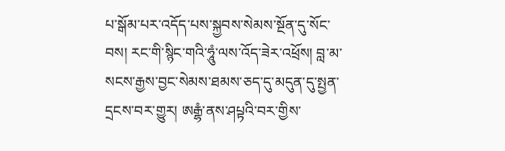པ་སྒོམ་པར་འདོད་པས་སྐྱབས་སེམས་སྔོན་དུ་སོང་བས། རང་གི་སྙིང་གའི་ཧཱུཾ་ལས་འོད་ཟེར་འཕྲོས། བླ་མ་སངས་རྒྱས་བྱང་སེམས་ཐམས་ཅད་དུ་མདུན་དུ་སྤྱན་དྲངས་བར་གྱུར། ཨརྒྷཾ་ནས་ཤཔྟའི་བར་གྱིས་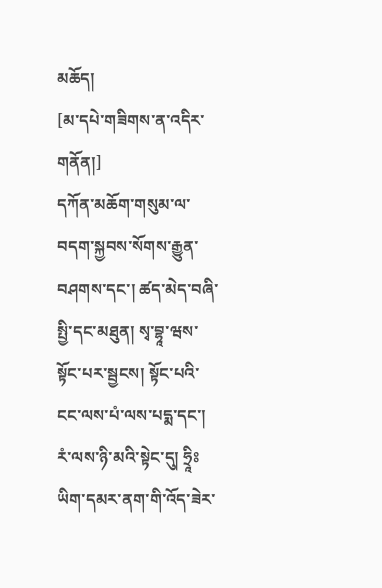མཆོད།
[མ་དཔེ་གཟིགས་ན་འདིར་གནོན།]
དཀོན་མཆོག་གསུམ་ལ་བདག་སྐྱབས་སོགས་རྒྱུན་བཤགས་དང་། ཚད་མེད་བཞི་སྤྱི་དང་མཐུན། སྭ་བྷཱ་ཝས་སྟོང་པར་སྦྱངས། སྟོང་པའི་ངང་ལས་པཾ་ལས་པདྨ་དང་། རཾ་ལས་ཉི་མའི་སྟེང་དུ། ཧྲཱིཿཡིག་དམར་ནག་གི་འོད་ཟེར་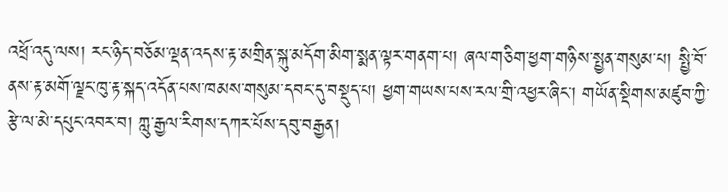འཕྲོ་འདུ་ལས། རང་ཉིད་བཅོམ་ལྡན་འདས་རྟ་མགྲིན་སྐུ་མདོག་མིག་སྨན་ལྟར་གནག་པ། ཞལ་གཅིག་ཕྱག་གཉིས་སྤྱན་གསུམ་པ། སྤྱི་བོ་ནས་རྟ་མགོ་ལྗང་ཁུ་རྟ་སྐད་འདོན་པས་ཁམས་གསུམ་དབང་དུ་བསྡུད་པ། ཕྱག་གཡས་པས་རལ་གྲི་འཕྱར་ཞིང་། གཡོན་སྡིགས་མཛུབ་ཀྱི་རྩེ་ལ་མེ་དཔུང་འབར་བ། ཀླུ་རྒྱལ་རིགས་དཀར་པོས་དབུ་བརྒྱན།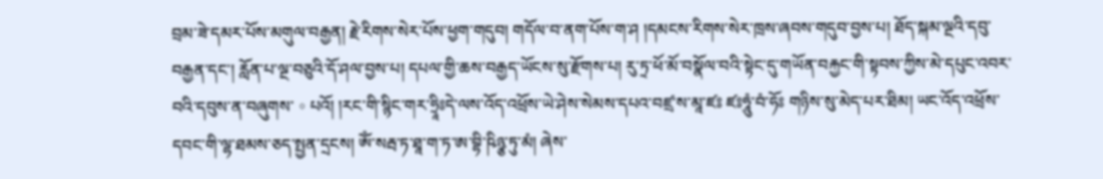བྲམ་ཟེ་དམར་པོས་མགུལ་བརྒྱན། རྗེ་རིགས་སེར་པོས་ཕྱག་གདུབ། གདོལ་བ་ནག་པོས་ག་ཤ །དམངས་རིགས་སེར་ཁྲས་ཞབས་གདུབ་བྱས་པ། ཐོད་སྐམ་ལྔའི་དབུ་བརྒྱན་དང་། རློན་པ་ལྔ་བཅུའི་དོ་ཤལ་བྱས་པ། དཔལ་གྱི་ཆས་བརྒྱད་ཡོངས་སུ་རྫོགས་པ། རུ་ཏྲ་ཕོ་མོ་བསྣོལ་བའི་སྟེང་དུ་གཡོན་བརྐྱང་གི་སྟབས་ཀྱིས་མེ་དཔུང་འབར་བའི་དབུས་ན་བཞུགས་。པའོ། །རང་གི་སྙིང་གར་ཧྲཱིཿདེ་ལས་འོད་འཕྲོས་ཡེ་ཤེས་སེམས་དཔའ་བཛྲ་ས་མཱ་ཛཿ ཛཿཧཱུཾ་བཾ་ཧོཿ གཉིས་སུ་མེད་པར་ཐིམ། ཡང་འོད་འཕྲོས་དབང་གི་ལྷ་ཐམས་ཅད་སྤྱན་དྲངས། ཨོཾ་སརྦ་ཏ་ཐཱ་ག་ཏ་ཨ་བྷི་ཥིཉྩ་ཏུ་མཾ། ཞེས་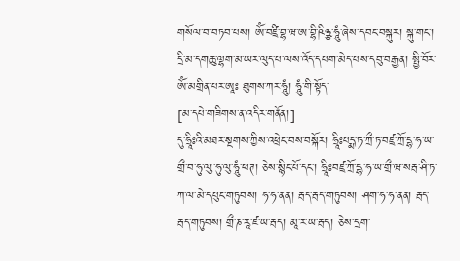གསོལ་བ་བཏབ་པས། ཨོཾ་བཛྲི་བྷ་ཝ་ཨ་བྷི་ཥིཉྩ་ཧཱུཾ་ཞེས་དབང་བསྐུར། སྐུ་གང་། དྲི་མ་དགཆུ་ལྷག་མ་ཡར་ལུད་པ་ལས་འོད་དཔག་མེད་པས་དབུ་བརྒྱན། སྤྱི་བོར་ཨོཾ་མགྲིན་པར་ཨཱཿ ཐུགས་ཀར་ཧཱུཾ། ཧཱུཾ་གི་སྟོད་
[མ་དཔེ་གཟིགས་ན་འདིར་གནོན།]
དུ་ཧྲཱིཿའི་མཐར་སྔགས་ཀྱིས་འཕྲེང་བས་བསྐོར། ཧྲཱིཿཔདྨ་ཏ་ཀྲྀ་ཏ་བཛྲ་ཀྲོ་དྷ་ཧ་ཡ་གྲྀ་བ་ཧུ་ལུ་ཧུ་ལུ་ཧཱུཾ་ཕཊ། ཅེས་སྙིང་པོ་དང་། ཧྲཱིཿབཛྲ་ཀྲོ་དྷ་ཧ་ཡ་གྲྀ་ཝ་སརྦ་ཤི་ཏ་ཀ་ལ་མེ་དཔུང་གཏུབས། ཧ་ཧ་ནན། རྦད་རྦད་གཏུབས། ཤག་ཧ་ཧ་ནན། རྦད་རྦད་གཏུབས། གྲྀ་ཎ་རཱ་ཛ་ཡ་རྦད། མཱ་ར་ཡ་རྦད། ཅེས་དྲག་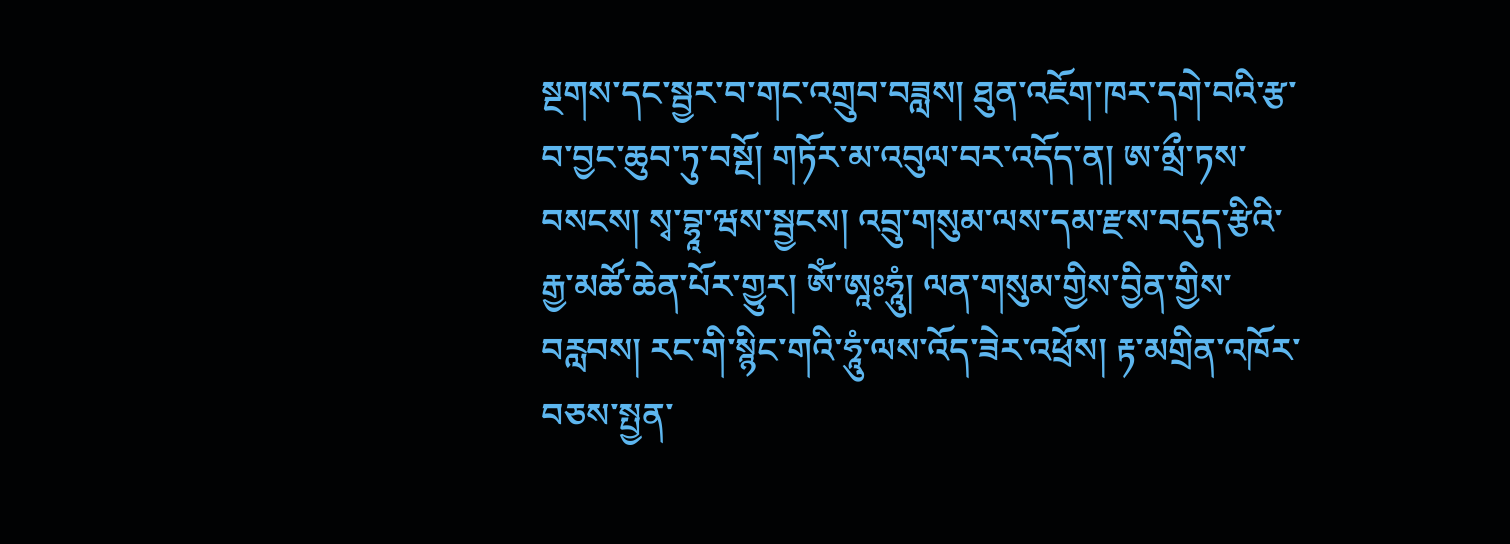སྔགས་དང་སྦྱར་བ་གང་འགྲུབ་བཟླས། ཐུན་འཇོག་ཁར་དགེ་བའི་རྩ་བ་བྱང་ཆུབ་ཏུ་བསྔོ། གཏོར་མ་འབུལ་བར་འདོད་ན། ཨ་མྲྀ་ཏས་བསངས། སྭ་བྷཱ་ཝས་སྦྱངས། འབྲུ་གསུམ་ལས་དམ་རྫས་བདུད་རྩིའི་རྒྱ་མཚོ་ཆེན་པོར་གྱུར། ཨོཾ་ཨཱཿཧཱུཾ། ལན་གསུམ་གྱིས་བྱིན་གྱིས་བརླབས། རང་གི་སྙིང་གའི་ཧཱུཾ་ལས་འོད་ཟེར་འཕྲོས། རྟ་མགྲིན་འཁོར་བཅས་སྤྱན་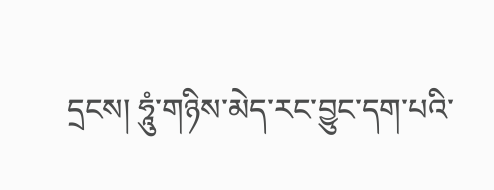དྲངས། ཧཱུཾ་གཉིས་མེད་རང་བྱུང་དག་པའི་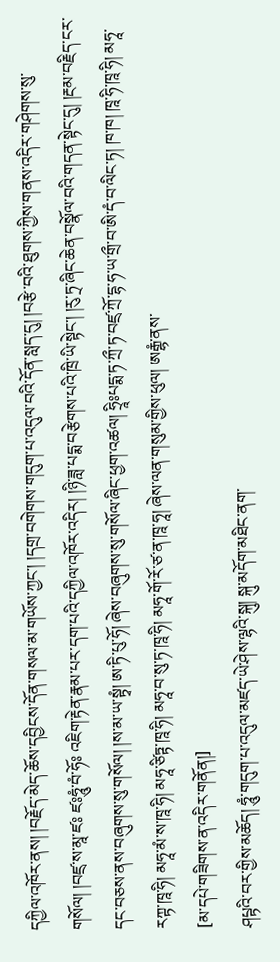དཀྱིལ་འཁོར་ནས། །བརྗོད་མེད་ཆོས་དབྱིངས་དོན་གསལ་མ་གཡོས་ཀྱང་། །དགྲ་བགེགས་གདུག་པ་འདུལ་བའི་དོན་སླད་དུ། །བརྩེ་བའི་ཐུགས་ཀྱིས་གནས་འདིར་གཤེགས་སུ་གསོལ། །བཛྲ་ས་མཱ་ཛཿ ཛཿཧཱུཾ་བཾ་ཧོཿ འཇིག་རྟེན་རྣམ་པར་དག་པའི་དཀྱིལ་འཁོར་འདིར། །ཉི་ཟླ་པདྨ་བརྩེགས་པའི་ཁྲི་ཡི་སྟེང་། །རུ་ཏྲ་ཞིང་ཆེན་བསྣོལ་བའི་གདན་སྟེང་དུ། །རྔམ་བརྗིད་ངར་དང་བཅས་ནས་བཞུགས་སུ་གསོལ། །ས་མ་ཡ་སྟྭཾ། ཨ་ཏི་པུ་ཧོ། ཞེས་བཞུགས་སུ་གསོལ་ཞིང་ཕྱག་འཚལ། ཧྲཱིཿཔདྨ་ཏ་ཀྲྀ་ཏ་བཛྲ་ཀྲོ་དྷ་ཧ་ཡ་གྲྀ་བ་ཨི་དཾ་བ་ལིང་ཏ། ཁ་ཁ། ཁཱ་ཧི་ཁཱ་ཧི། མཧཱ་རཀྟ་ཁཱ་ཧི། མཧཱ་མཾ་ས་ཁཱ་ཧི། མཧཱ་ཙིཏྟ་ཁཱ་ཧི། མཧཱ་བ་སུ་ཏ་ཁཱ་ཧི། མཧཱ་གོ་རོ་ཙ་ན་ཁཱ་ཧཱ། ཞེས་ལན་གསུམ་གྱིས་ཕུལ། ཨརྒྷཾ་ནས་
[མ་དཔེ་གཟིགས་ན་འདིར་གནོན།]
ཤཔྟའི་བར་གྱིས་མཆོད། ཧཱུཾ་གདུག་པ་འདུལ་མཛད་ཡེ་ཤེས་ལྷའི་སྐུ། སྐུ་མདོག་མཐིང་ནག་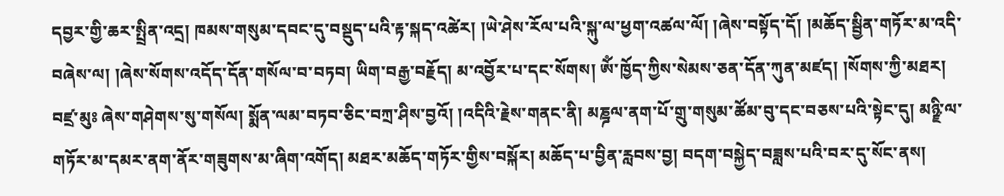དབྱར་གྱི་ཆར་སྤྲིན་འདྲ། ཁམས་གསུམ་དབང་དུ་བསྡུད་པའི་རྟ་སྐད་འཚེར། །ཡེ་ཤེས་རོལ་པའི་སྐུ་ལ་ཕྱག་འཚལ་ལོ། །ཞེས་བསྟོད་དོ། །མཆོད་སྦྱིན་གཏོར་མ་འདི་བཞེས་ལ། །ཞེས་སོགས་འདོད་དོན་གསོལ་བ་བཏབ། ཡིག་བརྒྱ་བརྗོད། མ་འབྱོར་པ་དང་སོགས། ཨོཾ་ཁྱོད་ཀྱིས་སེམས་ཅན་དོན་ཀུན་མཛད། །སོགས་ཀྱི་མཐར། བཛྲ་མུཿ ཞེས་གཤེགས་སུ་གསོལ། སྨོན་ལམ་བཏབ་ཅིང་བཀྲ་ཤིས་བྱའོ། །འདིའི་རྗེས་གནང་ནི། མཎྜལ་ནག་པོ་གྲུ་གསུམ་ཚོམ་བུ་དང་བཅས་པའི་སྟེང་དུ། མཉྫི་ལ་གཏོར་མ་དམར་ནག་ནོར་གཟུགས་མ་ཞིག་འགོད། མཐར་མཆོད་གཏོར་གྱིས་བསྐོར། མཆོད་པ་བྱིན་རླབས་བྱ། བདག་བསྐྱེད་བཟླས་པའི་བར་དུ་སོང་ནས།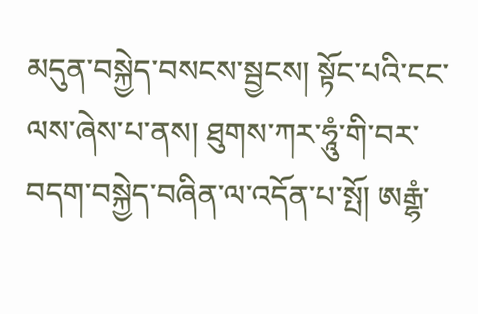མདུན་བསྐྱེད་བསངས་སྦྱངས། སྟོང་པའི་ངང་ལས་ཞེས་པ་ནས། ཐུགས་ཀར་ཧཱུཾ་གི་བར་བདག་བསྐྱེད་བཞིན་ལ་འདོན་པ་སྤོ། ཨརྒྷཾ་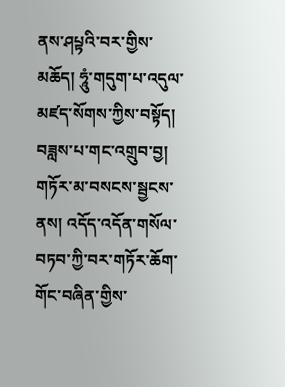ནས་ཤཔྟའི་བར་གྱིས་མཆོད། ཧཱུཾ་གདུག་པ་འདུལ་མཛད་སོགས་ཀྱིས་བསྟོད། བཟླས་པ་གང་འགྲུབ་བྱ། གཏོར་མ་བསངས་སྦྱངས་ནས། འདོད་འདོན་གསོལ་བཏབ་ཀྱི་བར་གཏོར་ཆོག་གོང་བཞིན་གྱིས་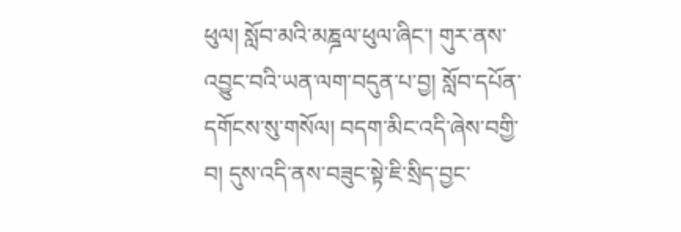ཕུལ། སློབ་མའི་མཎྜལ་ཕུལ་ཞིང་། གུར་ནས་འབྱུང་བའི་ཡན་ལག་བདུན་པ་བྱ། སློབ་དཔོན་དགོངས་སུ་གསོལ། བདག་མིང་འདི་ཞེས་བགྱི་བ། དུས་འདི་ནས་བཟུང་སྟེ་ཇི་སྲིད་བྱང་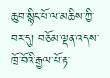ཆུབ་སྙིང་པོ་ལ་མཆིས་ཀྱི་བར་དུ། བཅོམ་ལྡན་འདས་ཁྲོ་བོའི་རྒྱལ་པོ་རྟ་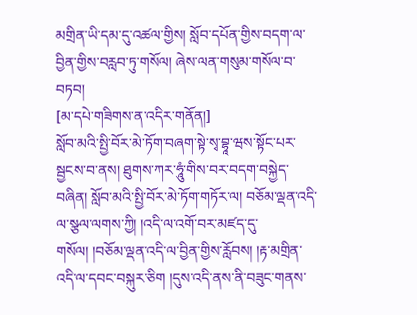མགྲིན་ཡི་དམ་དུ་འཚལ་གྱིས། སློབ་དཔོན་གྱིས་བདག་ལ་བྱིན་གྱིས་བརླབ་ཏུ་གསོལ། ཞེས་ལན་གསུམ་གསོལ་བ་བཏབ།
[མ་དཔེ་གཟིགས་ན་འདིར་གནོན།]
སློབ་མའི་སྤྱི་བོར་མེ་ཏོག་བཞག་སྟེ་སྭ་བྷཱ་ཝས་སྟོང་པར་སྦྱངས་བ་ནས། ཐུགས་ཀར་ཧཱུཾ་གིས་བར་བདག་བསྐྱེད་བཞིན། སློབ་མའི་སྤྱི་བོར་མེ་ཏོག་གཏོར་ལ། བཅོམ་ལྡན་འདི་ལ་སྩལ་ལགས་ཀྱི། །འདི་ལ་འགོ་བར་མཛད་དུ་གསོལ། །བཅོམ་ལྡན་འདི་ལ་བྱིན་གྱིས་རློབས། །རྟ་མགྲིན་འདི་ལ་དབང་བསྐུར་ཅིག །དུས་འདི་ནས་ནི་བཟུང་གནས་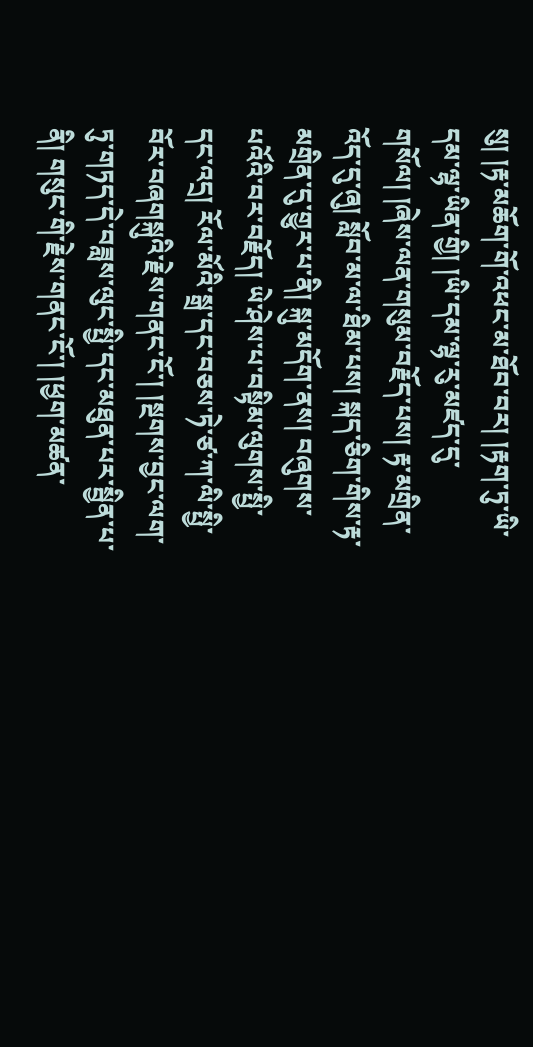སུ། །རྟ་མཆོག་གོ་འཕང་མ་ཐོབ་བར། །རྟག་ཏུ་ཡི་དམ་ལྷ་ཡིན་གྱི། །ཡི་དམ་ལྷ་རུ་མཛད་དུ་གསོལ། །ཞེས་ལན་གསུམ་བརྗོད་པས། རྟ་མགྲིན་འོད་དུ་ཞུ། སློབ་མ་ལ་ཐིམ་པས། སྐད་ཅིག་གིས་རྟ་མགྲིན་དུ་གྱུར་པ་ནི། སྐུ་མདོག་ནས། བཞུགས་པའོའི་བར་བརྗོད། ཡེ་ཤེས་པ་བསྟིམ་ལུགས་སྤྱི་དང་འདྲ། རོལ་མོའི་སྒྲ་དང་བཅས་ཏེ་ཙ་ཀ་ལི་སྤྱི་བོར་བཞགསྐུའི་རྗེས་གནང་ངོ་། །སྔགས་བྱང་ལག་ཏུ་གཏད་དེ་བཟླས་ལུང་སྤྱི་དང་མཐུན་པར་སྦྱིན་པ་ནི། གསུང་གི་རྗེས་གནང་ངོ་། །ཕྱག་མཚན་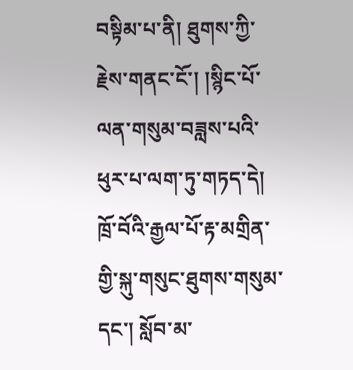བསྟིམ་པ་ནི། ཐུགས་ཀྱི་རྗེས་གནང་ངོ་། །སྙིང་པོ་ལན་གསུམ་བཟླས་པའི་ཕུར་པ་ལག་ཏུ་གཏད་དེ། ཁྲོ་བོའི་རྒྱལ་པོ་རྟ་མགྲིན་གྱི་སྐུ་གསུང་ཐུགས་གསུམ་དང་། སློབ་མ་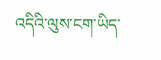འདིའི་ལུས་ངག་ཡིད་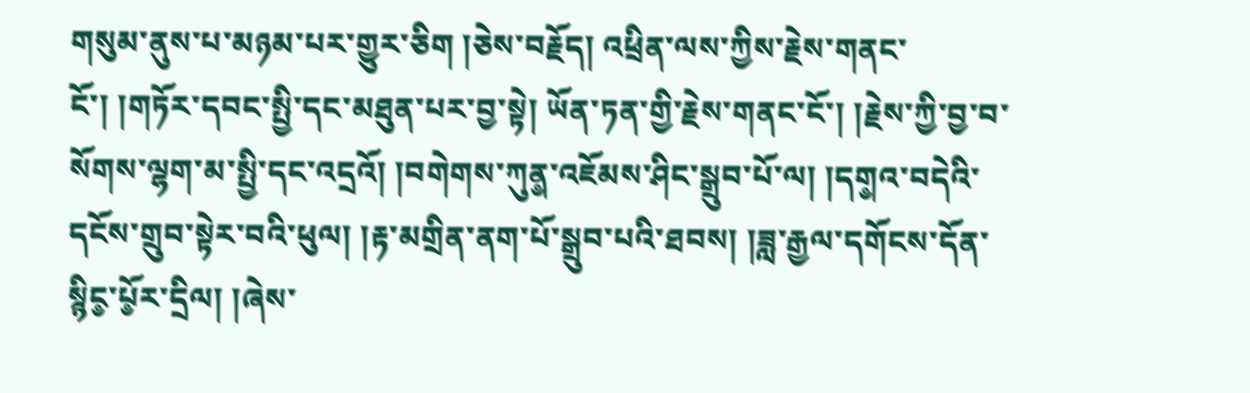གསུམ་ནུས་པ་མཉམ་པར་གྱུར་ཅིག །ཅེས་བརྗོད། འཕྲིན་ལས་ཀྱིས་རྗེས་གནང་ངོ་། །གཏོར་དབང་སྤྱི་དང་མཐུན་པར་བྱ་སྟེ། ཡོན་ཏན་གྱི་རྗེས་གནང་ངོ་། །རྗེས་ཀྱི་བྱ་བ་སོགས་ལྷག་མ་སྤྱི་དང་འདྲའོ། །བགེགས་ཀུན༵་འཇོམས་ཤིང་སྒྲུབ་པོ་ལ། །དག༵འ་བདེའི་དངོས་གྲུབ་སྟེར་བའི་ཕུལ། །རྟ་མགྲིན་ནག་པོ་སྒྲུབ་པའི་ཐབས། །ཟླ་རྒྱལ་དགོངས་དོན་སྙིང༵་པོ༵ར་དྲིལ། །ཞེས་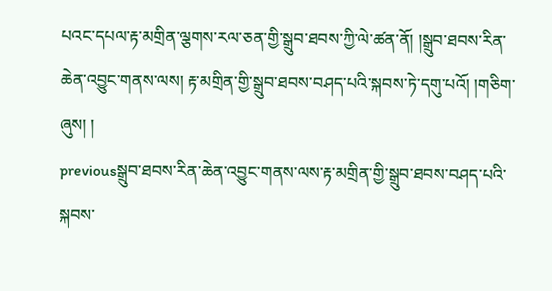པའང་དཔལ་རྟ་མགྲིན་ལྕགས་རལ་ཅན་གྱི་སྒྲུབ་ཐབས་ཀྱི་ལེ་ཚན་ནོ། །སྒྲུབ་ཐབས་རིན་ཆེན་འབྱུང་གནས་ལས། རྟ་མགྲིན་གྱི་སྒྲུབ་ཐབས་བཤད་པའི་སྐབས་ཏེ་དགུ་པའོ། །གཅིག་ཞུས། །
previousསྒྲུབ་ཐབས་རིན་ཆེན་འབྱུང་གནས་ལས་རྟ་མགྲིན་གྱི་སྒྲུབ་ཐབས་བཤད་པའི་སྐབས་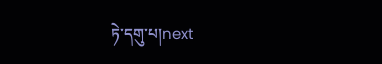ཏེ་དགུ་པ།next